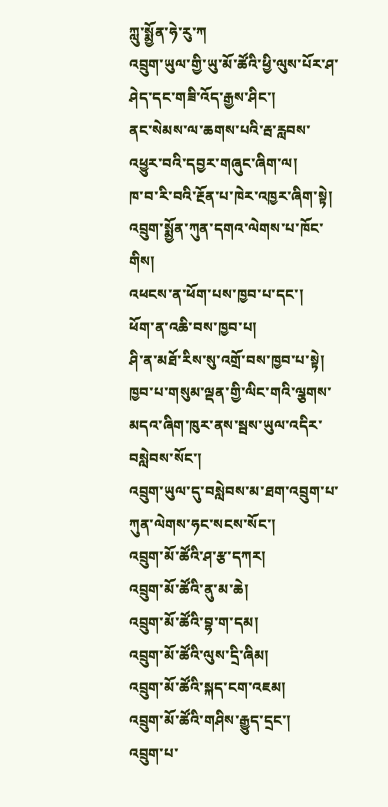ཀླུ་སྨྱོན་ཧེ་རུ་ཀ
འབྲུག་ཡུལ་གྱི་ཡུ་མོ་ཚོའི་ཕྱི་ལུས་པོར་ཤ་ཤེད་དང་གཟི་འོད་རྒྱས་ཤིང་།
ནང་སེམས་ལ་ཆགས་པའི་རྦ་རླབས་འཕྱུར་བའི་དབྱར་གཞུང་ཞིག་ལ།
ཁ་བ་རི་བའི་རྔོན་པ་ཁེར་འཁྱར་ཞིག་སྟེ།
འབྲུག་སྨྱོན་ཀུན་དགའ་ལེགས་པ་ཁོང་གིས།
འཕངས་ན་ཕོག་པས་ཁྱབ་པ་དང་།
ཕོག་ན་འཆི་བས་ཁྱབ་པ།
ཤི་ན་མཐོ་རིས་སུ་འགྲོ་བས་ཁྱབ་པ་སྟེ།
ཁྱབ་པ་གསུམ་ལྡན་གྱི་ལིང་གའི་ལྕགས་མདའ་ཞིག་ཁུར་ནས་སྦས་ཡུལ་འདིར་བསླེབས་སོང་།
འབྲུག་ཡུལ་དུ་བསླེབས་མ་ཐག་འབྲུག་པ་ཀུན་ལེགས་ཧང་སངས་སོང་།
འབྲུག་མོ་ཚོའི་ཤ་རྩ་དཀར།
འབྲུག་མོ་ཚོའི་ནུ་མ་ཆེ།
འབྲུག་མོ་ཚོའི་བྷ་ག་དམ།
འབྲུག་མོ་ཚོའི་ལུས་དྲི་ཞིམ།
འབྲུག་མོ་ཚོའི་སྐད་ངག་འཇམ།
འབྲུག་མོ་ཚོའི་གཤིས་རྒྱུད་དྲང་།
འབྲུག་པ་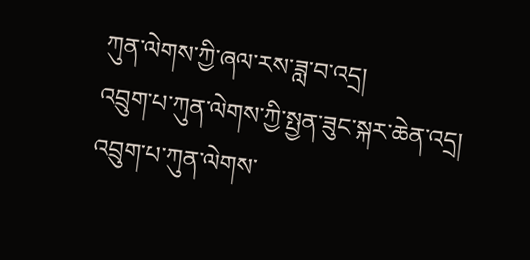ཀུན་ལེགས་ཀྱི་ཞལ་རས་ཟླ་བ་འདྲ།
འབྲུག་པ་ཀུན་ལེགས་ཀྱི་སྤྱན་ཟུང་སྐར་ཆེན་འདྲ།
འབྲུག་པ་ཀུན་ལེགས་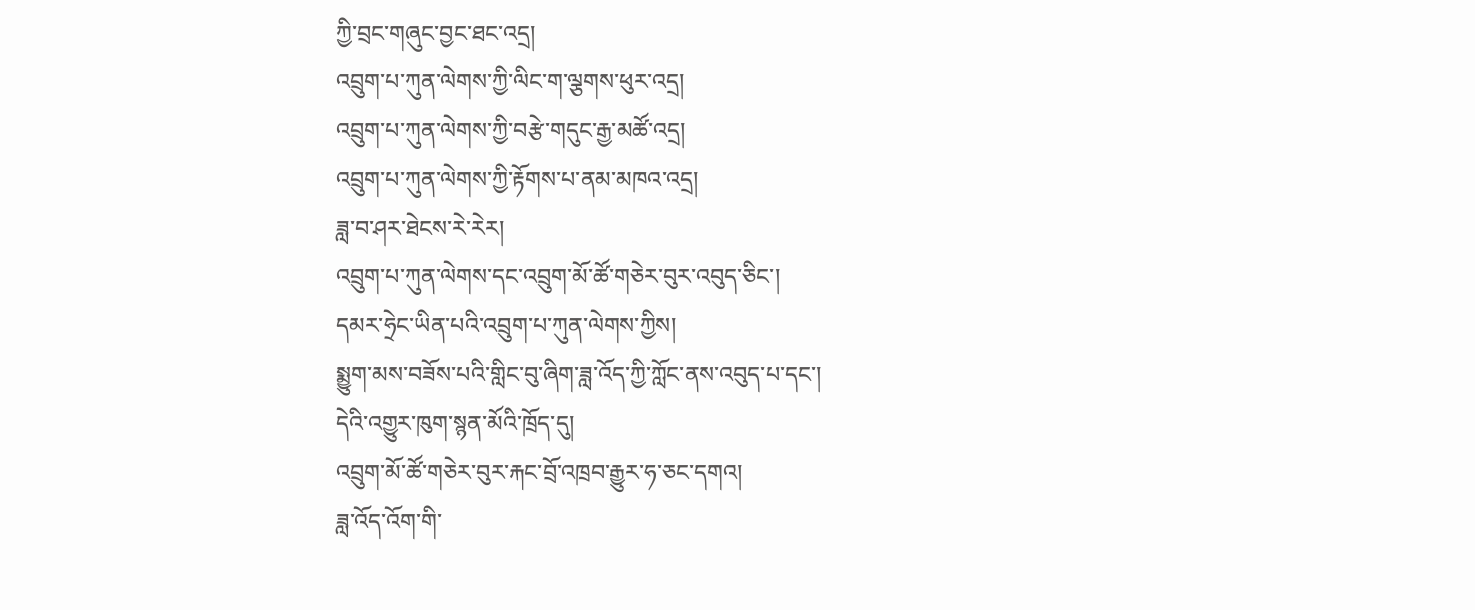ཀྱི་བྲང་གཞུང་བྱང་ཐང་འདྲ།
འབྲུག་པ་ཀུན་ལེགས་ཀྱི་ལིང་ག་ལྕགས་ཕུར་འདྲ།
འབྲུག་པ་ཀུན་ལེགས་ཀྱི་བརྩེ་གདུང་རྒྱ་མཚོ་འདྲ།
འབྲུག་པ་ཀུན་ལེགས་ཀྱི་རྟོགས་པ་ནམ་མཁའ་འདྲ།
ཟླ་བ་ཤར་ཐེངས་རེ་རེར།
འབྲུག་པ་ཀུན་ལེགས་དང་འབྲུག་མོ་ཚོ་གཅེར་བུར་འབུད་ཅིང་།
དམར་ཧྲེང་ཡིན་པའི་འབྲུག་པ་ཀུན་ལེགས་ཀྱིས།
སྨྱུག་མས་བཟོས་པའི་གླིང་བུ་ཞིག་ཟླ་འོད་ཀྱི་ཀློང་ནས་འབུད་པ་དང་།
དེའི་འགྱུར་ཁུག་སྙན་མོའི་ཁྲོད་དུ།
འབྲུག་མོ་ཚོ་གཅེར་བུར་རྐང་བྲོ་འཁྲབ་རྒྱུར་ཧ་ཅང་དགའ།
ཟླ་འོད་འོག་གི་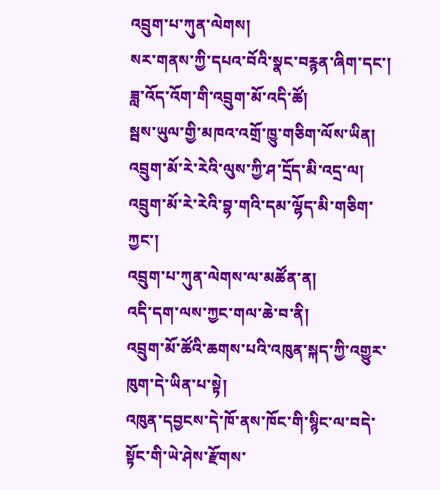འབྲུག་པ་ཀུན་ལེགས།
སར་གནས་ཀྱི་དཔའ་བོའི་སྣང་བརྙན་ཞིག་དང་།
ཟླ་འོད་འོག་གི་འབྲུག་མོ་འདི་ཚོ།
སྦས་ཡུལ་གྱི་མཁའ་འགྲོ་ཁྱུ་གཅིག་ལོས་ཡིན།
འབྲུག་མོ་རེ་རེའི་ལུས་ཀྱི་ཤ་དྲོད་མི་འདྲ་ལ།
འབྲུག་མོ་རེ་རེའི་བྷ་གའི་དམ་ལྷོད་མི་གཅིག་ཀྱང་།
འབྲུག་པ་ཀུན་ལེགས་ལ་མཚོན་ན།
འདི་དག་ལས་ཀྱང་གལ་ཆེ་བ་ནི།
འབྲུག་མོ་ཚོའི་ཆགས་པའི་འཁུན་སྐད་ཀྱི་འགྱུར་ཁུག་དེ་ཡིན་པ་སྟེ།
འཁུན་དབྱངས་དེ་ཁོ་ནས་ཁོང་གི་སྙིང་ལ་བདེ་སྟོང་གི་ཡེ་ཤེས་རྫོགས་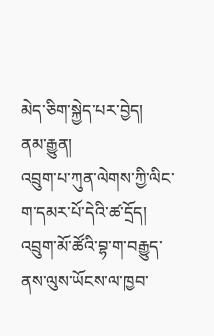མེད་ཅིག་སྐྱེད་པར་བྱེད།
ནམ་རྒྱུན།
འབྲུག་པ་ཀུན་ལེགས་ཀྱི་ལིང་ག་དམར་པོ་དེའི་ཚ་དྲོད།
འབྲུག་མོ་ཚོའི་བྷ་ག་བརྒྱུད་ནས་ལུས་ཡོངས་ལ་ཁྱབ་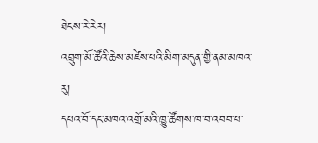ཐེངས་རེ་རེར།
འབྲུག་མོ་ཚོའི་ཆེས་མཛེས་པའི་མིག་མདུན་གྱི་ནམ་མཁའ་རུ།
དཔའ་བོ་དང་མཁའ་འགྲོ་མའི་ཁྱུ་ཚོགས་ཁ་བ་འབབ་པ་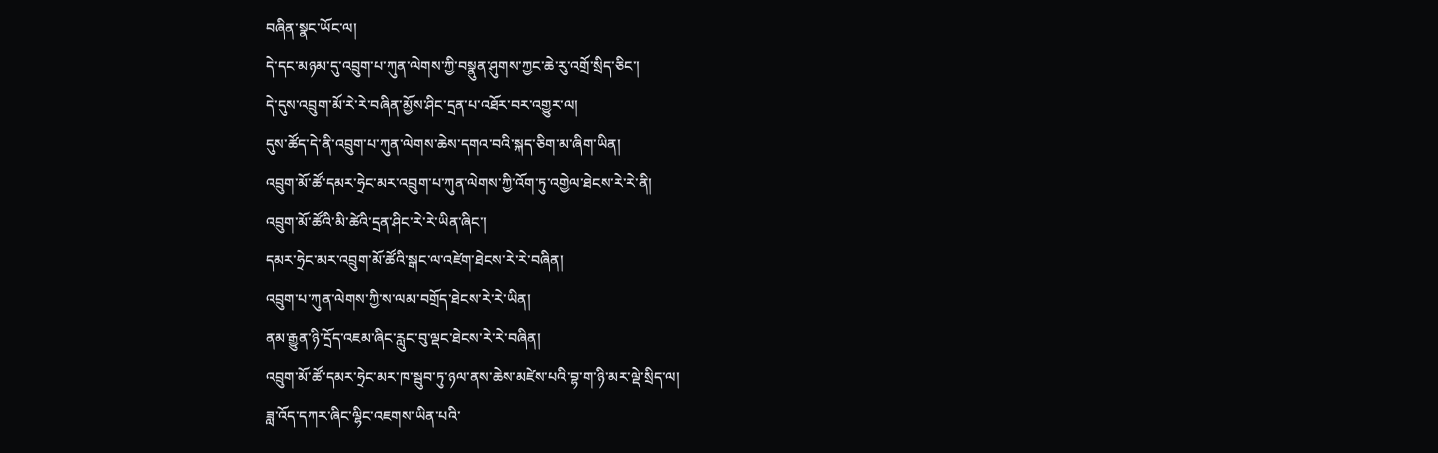བཞིན་སྣང་ཡོང་ལ།
དེ་དང་མཉམ་དུ་འབྲུག་པ་ཀུན་ལེགས་ཀྱི་བསྣུན་ཤུགས་ཀྱང་ཆེ་རུ་འགྲོ་སྲིད་ཅིང་།
དེ་དུས་འབྲུག་མོ་རེ་རེ་བཞིན་མྱོས་ཤིང་དྲན་པ་འཐོར་བར་འགྱུར་ལ།
དུས་ཚོད་དེ་ནི་འབྲུག་པ་ཀུན་ལེགས་ཆེས་དགའ་བའི་སྐད་ཅིག་མ་ཞིག་ཡིན།
འབྲུག་མོ་ཚོ་དམར་ཧྲེང་མར་འབྲུག་པ་ཀུན་ལེགས་ཀྱི་འོག་ཏུ་འགྱེལ་ཐེངས་རེ་རེ་ནི།
འབྲུག་མོ་ཚོའི་མི་ཚེའི་དྲན་ཤིང་རེ་རེ་ཡིན་ཞིང་།
དམར་ཧྲེང་མར་འབྲུག་མོ་ཚོའི་སྒང་ལ་འཛེག་ཐེངས་རེ་རེ་བཞིན།
འབྲུག་པ་ཀུན་ལེགས་ཀྱི་ས་ལམ་བགྲོད་ཐེངས་རེ་རེ་ཡིན།
ནམ་རྒྱུན་ཉི་དྲོད་འཇམ་ཞིང་རླུང་བུ་ལྡང་ཐེངས་རེ་རེ་བཞིན།
འབྲུག་མོ་ཚོ་དམར་ཧྲེང་མར་ཁ་སྦུབ་ཏུ་ཉལ་ནས་ཆེས་མཛེས་པའི་བྷ་ག་ཉི་མར་ལྡེ་སྲིད་ལ།
ཟླ་འོད་དཀར་ཞིང་ལྷིང་འཇགས་ཡིན་པའི་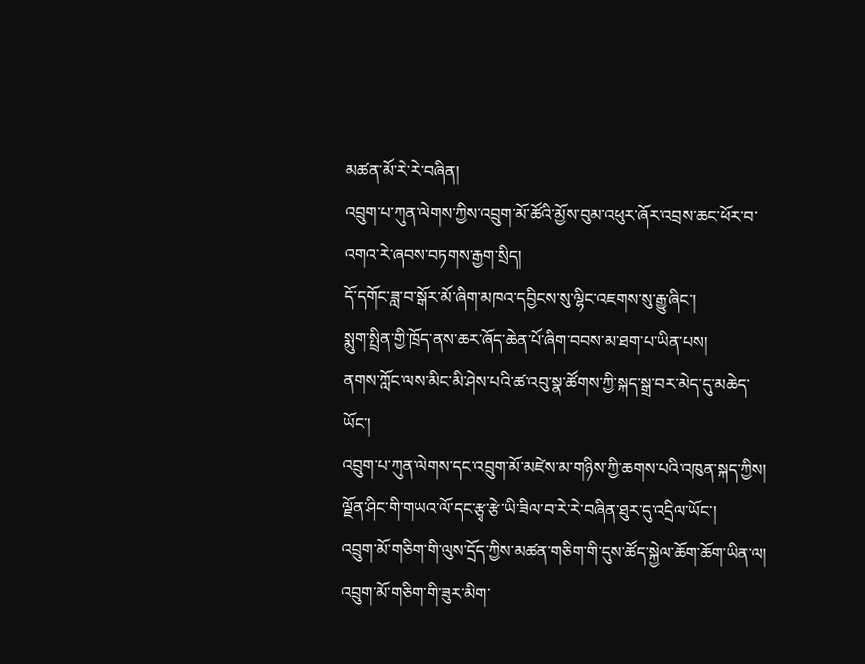མཚན་མོ་རེ་རེ་བཞིན།
འབྲུག་པ་ཀུན་ལེགས་ཀྱིས་འབྲུག་མོ་ཚོའི་མྱོས་བུམ་འཕུར་ཞོར་འབྲས་ཆང་ཕོར་བ་འགའ་རེ་ཞབས་བཏགས་རྒྱག་སྲིད།
དོ་དགོང་ཟླ་བ་སྒོར་མོ་ཞིག་མཁའ་དབྱིངས་སུ་ལྷིང་འཇགས་སུ་རྒྱུ་ཞིང་།
སྨུག་སྤྲིན་གྱི་ཁྲོད་ནས་ཆར་ཞོད་ཆེན་པོ་ཞིག་བབས་མ་ཐག་པ་ཡིན་པས།
ནགས་ཀློང་ལས་མིང་མི་ཤེས་པའི་ཚ་འབུ་སྣ་ཚོགས་ཀྱི་སྐད་སྒྲ་བར་མེད་དུ་མཆེད་ཡོང་།
འབྲུག་པ་ཀུན་ལེགས་དང་འབྲུག་མོ་མཛེས་མ་གཉིས་ཀྱི་ཆགས་པའི་འཁུན་སྐད་ཀྱིས།
ལྗོན་ཤིང་གི་གཡའ་ལོ་དང་རྩྭ་རྩེ་ཡི་ཟིལ་བ་རེ་རེ་བཞིན་ཐུར་དུ་འདྲིལ་ཡོང་།
འབྲུག་མོ་གཅིག་གི་ལུས་དྲོད་ཀྱིས་མཚན་གཅིག་གི་དུས་ཚོད་སྐྱེལ་ཆོག་ཆོག་ཡིན་ལ།
འབྲུག་མོ་གཅིག་གི་ཟུར་མིག་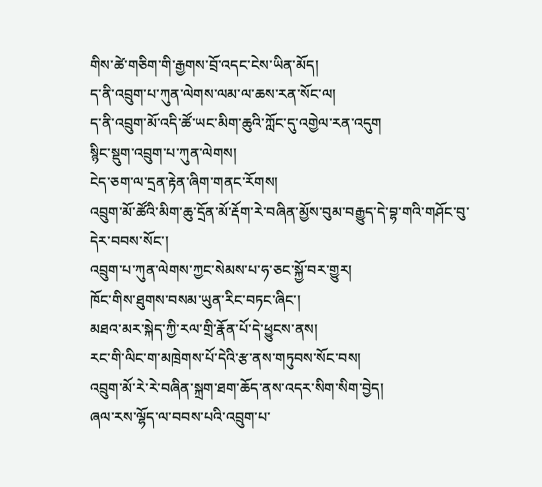གིས་ཚེ་གཅིག་གི་རྒྱགས་བྲོ་འདང་ངེས་ཡིན་མོད།
ད་ནི་འབྲུག་པ་ཀུན་ལེགས་ལམ་ལ་ཆས་རན་སོང་ལ།
ད་ནི་འབྲུག་མོ་འདི་ཚོ་ཡང་མིག་ཆུའི་ཀློང་དུ་འགྱེལ་རན་འདུག
སྙིང་སྡུག་འབྲུག་པ་ཀུན་ལེགས།
ངེད་ཅག་ལ་དྲན་རྟེན་ཞིག་གནང་རོགས།
འབྲུག་མོ་ཚོའི་མིག་ཆུ་དྲོན་མོ་རྡོག་རེ་བཞིན་མྱོས་བུམ་བརྒྱུད་དེ་བྷ་གའི་གཤོང་བུ་དེར་བབས་སོང་།
འབྲུག་པ་ཀུན་ལེགས་ཀྱང་སེམས་པ་ཧ་ཅང་སྐྱོ་བར་གྱུར།
ཁོང་གིས་ཐུགས་བསམ་ཡུན་རིང་བཏང་ཞིང་།
མཐའ་མར་སྐེད་ཀྱི་རལ་གྲི་རྣོན་པོ་དེ་ཕྱུངས་ནས།
རང་གི་ལིང་ག་མཁྲེགས་པོ་དེའི་རྩ་ནས་གཏུབས་སོང་བས།
འབྲུག་མོ་རེ་རེ་བཞིན་སྐྲག་ཐག་ཆོད་ནས་འདར་སིག་སིག་བྱེད།
ཞལ་རས་ལྷོད་ལ་བབས་པའི་འབྲུག་པ་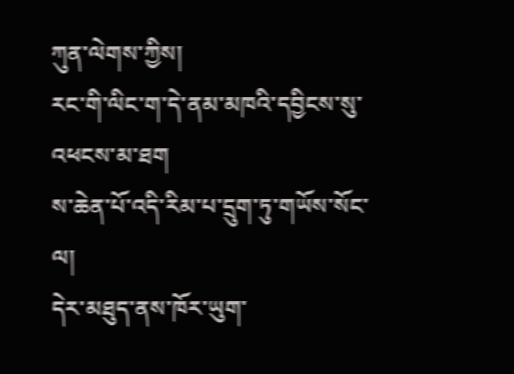ཀུན་ལེགས་ཀྱིས།
རང་གི་ལིང་ག་དེ་ནམ་མཁའི་དབྱིངས་སུ་འཕངས་མ་ཐག
ས་ཆེན་པོ་འདི་རིམ་པ་དྲུག་ཏུ་གཡོས་སོང་ལ།
དེར་མཐུད་ནས་ཁོར་ཡུག་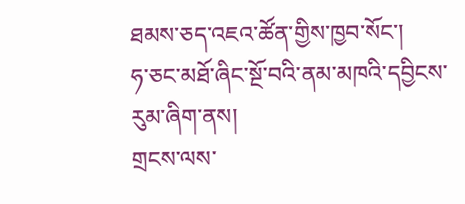ཐམས་ཅད་འཇའ་ཚོན་གྱིས་ཁྱབ་སོང་།
ཧ་ཅང་མཐོ་ཞིང་སྔོ་བའི་ནམ་མཁའི་དབྱིངས་རུམ་ཞིག་ནས།
གྲངས་ལས་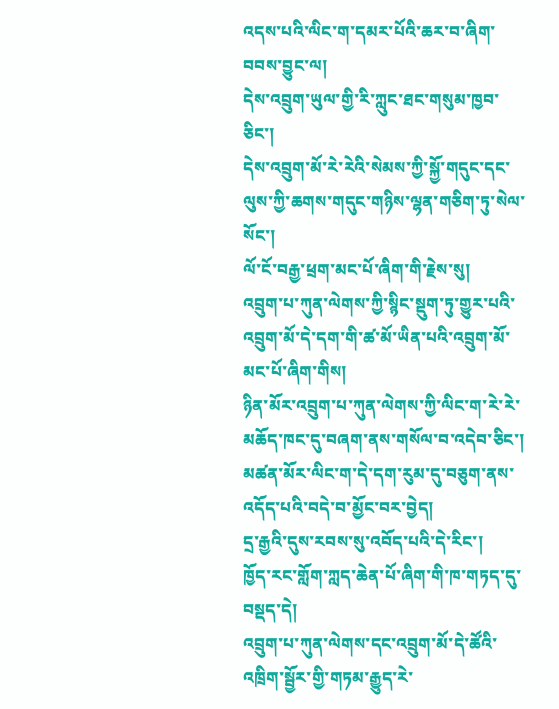འདས་པའི་ལིང་ག་དམར་པོའི་ཆར་བ་ཞིག་བབས་བྱུང་ལ།
དེས་འབྲུག་ཡུལ་གྱི་རི་ཀླུང་ཐང་གསུམ་ཁྱབ་ཅིང་།
དེས་འབྲུག་མོ་རེ་རེའི་སེམས་ཀྱི་སྐྱོ་གདུང་དང་ལུས་ཀྱི་ཆགས་གདུང་གཉིས་ལྷན་གཅིག་ཏུ་སེལ་སོང་།
ལོ་ངོ་བརྒྱ་ཕྲག་མང་པོ་ཞིག་གི་རྗེས་སུ།
འབྲུག་པ་ཀུན་ལེགས་ཀྱི་སྙིང་སྡུག་ཏུ་གྱུར་པའི་འབྲུག་མོ་དེ་དག་གི་ཚ་མོ་ཡིན་པའི་འབྲུག་མོ་མང་པོ་ཞིག་གིས།
ཉིན་མོར་འབྲུག་པ་ཀུན་ལེགས་ཀྱི་ལིང་ག་རེ་རེ་མཆོད་ཁང་དུ་བཞག་ནས་གསོལ་བ་འདེབ་ཅིང་།
མཚན་མོར་ལིང་ག་དེ་དག་རུམ་དུ་བཅུག་ནས་འདོད་པའི་བདེ་བ་མྱོང་བར་བྱེད།
དྲ་རྒྱའི་དུས་རབས་སུ་འབོད་པའི་དེ་རིང་།
ཁྱོད་རང་གློག་ཀླད་ཆེན་པོ་ཞིག་གི་ཁ་གཏད་དུ་བསྡད་དེ།
འབྲུག་པ་ཀུན་ལེགས་དང་འབྲུག་མོ་དེ་ཚོའི་འཁྲིག་སྦྱོར་གྱི་གཏམ་རྒྱུད་རེ་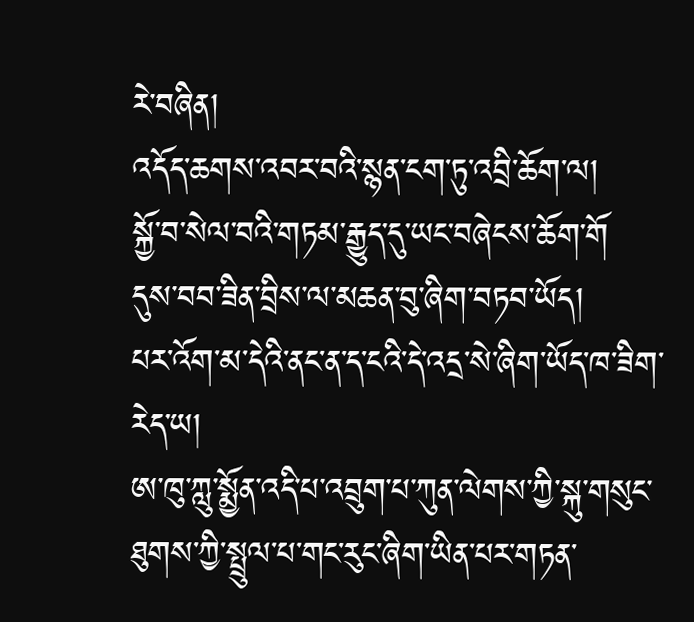རེ་བཞིན།
འདོད་ཆགས་འབར་བའི་སྙན་ངག་ཏུ་འབྲི་ཆོག་ལ།
སྐྱོ་བ་སེལ་བའི་གཏམ་རྒྱུད་དུ་ཡང་བཞེངས་ཆོག་གོ
དུས་བབ་ཟིན་བྲིས་ལ་མཆན་བུ་ཞིག་བཏབ་ཡོད།
པར་འོག་མ་དེའི་ནང་ན་ད་ངའི་དེ་འདྲ་སེ་ཞིག་ཡོད་ཁ་ཟིག་རེད་ཡ།
ཨ་ཁུ་ཀླུ་སྨྱོན་འདི་པ་འབྲུག་པ་ཀུན་ལེགས་ཀྱི་སྐུ་གསུང་ཐུགས་ཀྱི་སྤྲུལ་པ་གང་རུང་ཞིག་ཡིན་པར་གཏན་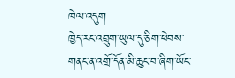ཁེལ་འདུག
ཁྱེད་རང་འབྲུག་ཡུལ་དུ་ཅིག་ཕེབས་གནང་ན་འགྲོ་དོན་མི་ཆུང་བ་ཞིག་ཡོང་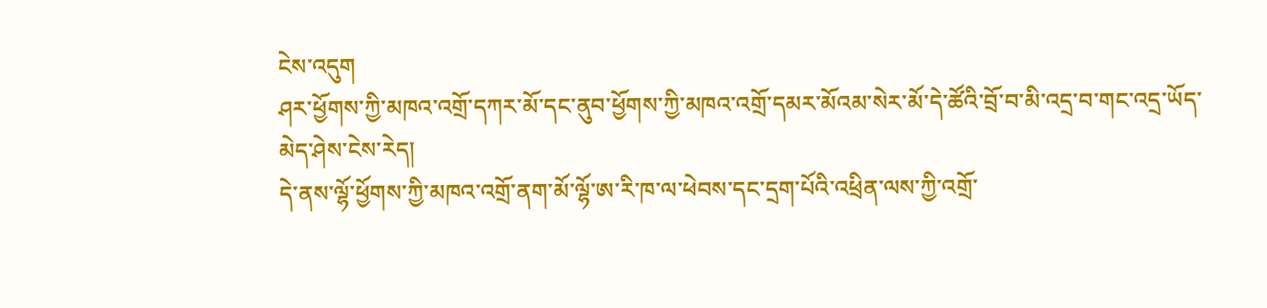ངེས་འདུག
ཤར་ཕྱོགས་ཀྱི་མཁའ་འགྲོ་དཀར་མོ་དང་ནུབ་ཕྱོགས་ཀྱི་མཁའ་འགྲོ་དམར་མོའམ་སེར་མོ་དེ་ཚོའི་བྲོ་བ་མི་འདྲ་བ་གང་འདྲ་ཡོད་མེད་ཤེས་ངེས་རེད།
དེ་ནས་ལྷོ་ཕྱོགས་ཀྱི་མཁའ་འགྲོ་ནག་མོ་ལྷོ་ཨ་རི་ཁ་ལ་ཕེབས་དང་དྲག་པོའི་འཕྲིན་ལས་ཀྱི་འགྲོ་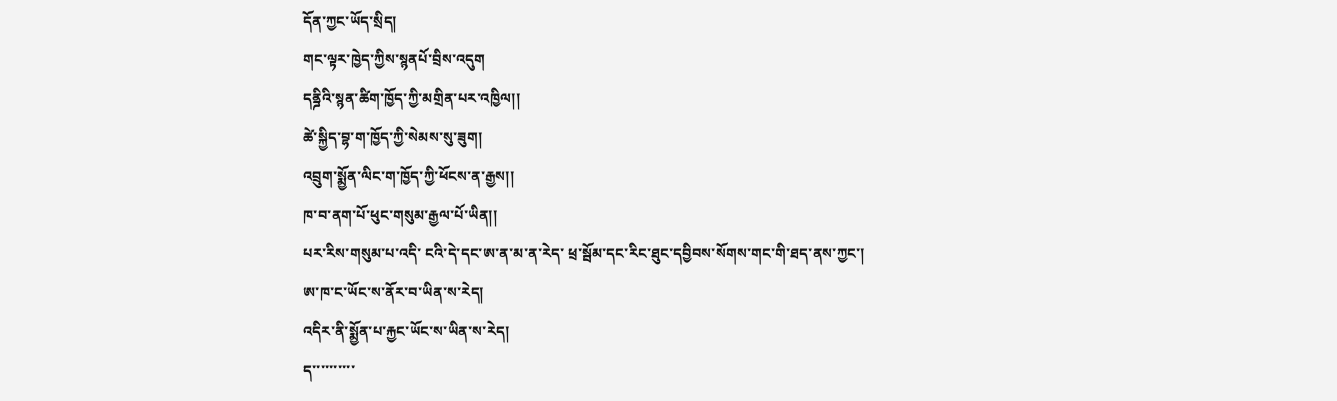དོན་ཀྱང་ཡོད་སྲིད།
གང་ལྟར་ཁྱེད་ཀྱིས་སྙནཔོ་བྲིས་འདུག
དནྜིའི་སྙན་ཚིག་ཁྱོད་ཀྱི་མགྲིན་པར་འཁྱིལ།།
ཚེ་སྐྱིད་བྷ་ག་ཁྱོད་ཀྱི་སེམས་སུ་ཟུག།
འབྲུག་སྨྱོན་ལིང་ག་ཁྱོད་ཀྱི་ཕོངས་ན་རྒྱས།།
ཁ་བ་ནག་པོ་ཕུང་གསུམ་རྒྱལ་པོ་ཡིན།།
པར་རིས་གསུམ་པ་འདི་ ངའི་དེ་དང་ཨ་ན་མ་ན་རེད་ ཕྲ་སྦོམ་དང་རིང་ཐུང་དབྱིབས་སོགས་གང་གི་ཐད་ནས་ཀྱང་།
ཨ་ཁ་ང་ཡོང་ས་ནོར་བ་ཡིན་ས་རེད།
འདིར་ནི་སྨྱོན་པ་རྐྱང་ཡོང་ས་ཡིན་ས་རེད།
ད་་་་་་་་་་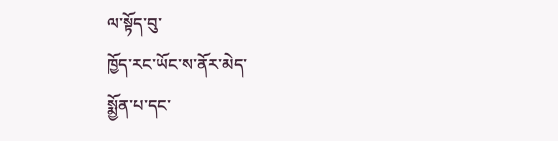ལ་སྟོད་བུ་
ཁྱོད་རང་ཡོང་ས་ནོར་མེད་
སྨྱོན་པ་དང་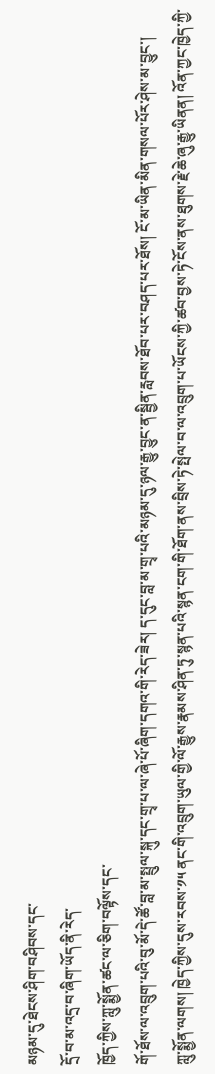མཉམ་དུ་ཐེངས་ཤིག་བཤིབས་དང་
དྲོ་བ་མ་འདྲ་བ་ཞིག་ཡོད་ནི་རེད་
ཁྱོད་ཀྱིས་ཀླུ་སྨྱོན་ཚང་ལ་ཅིག་བལྟོས་དང་
གོ་ཐོས་ལ་འབྲུག་པའི་བུ་མོ་དེ་ཚོ་བླ་མ་སྤྲུལ་སྐུ་དང་གྲྭ་པ་ལ་ཞེ་པོ་ཞིག་དགའ་གི་རེད་ཟེར། ད་དུང་བླ་མ་གྲྭ་པའི་མཉམ་དུ་ཉལ་རྒྱུ་བྱུང་ན་སྦྱིན་རླབས་ཐོབ་པར་བཤད་པར་ཐོས། ངོ་མ་ཡིན་མིན་གསལ་པོར་ཤེས་མ་བྱུང་།
ཀླུ་སྨྱོན་ལགས། ཁྱེད་ཀྱིས་དུས་རབས་༡༥ ནང་གི་འབྲུག་ཡུལ་གྱི་ལོ་རྒྱུས་རྣམས་ཤིན་ཏུ་སྙན་པའི་སྙན་ངག་གི་ཐོག་ནས་བྲིས་ཏེ་སྤེལ་བ་ལ་འབྲུག་པ་ཡོངས་ཀྱི་ཚབ་བྱས་ཏེ་ངོས་ནས་ཐུགས་རྗེ་ཆེ་ཞུ་རྒྱུ་ཡིནན། འོན་ཀྱང་ཁྱེད་ཀྱི་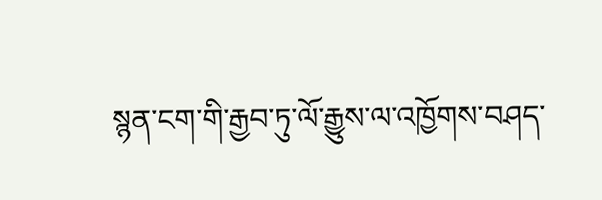སྙན་ངག་གི་རྒྱབ་ཏུ་ལོ་རྒྱུས་ལ་འཁྱོགས་བཤད་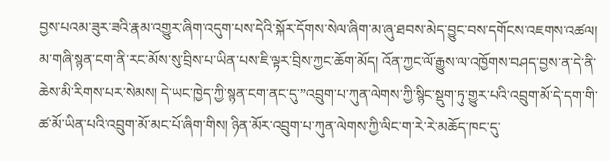བྱས་པའམ་ཟུར་ཟའི་རྣམ་འགྱུར་ཞིག་འདུག་པས་དེའི་སྐོར་དོགས་སེལ་ཞིག་མ་ཞུ་ཐབས་མེད་བྱུང་བས་དགོངས་འཇགས་འཚལ།
མ་གཞི་སྙན་ངག་ནི་རང་མོས་སུ་བྲིས་པ་ཡིན་པས་ཇི་ལྟར་བྲིས་ཀྱང་ཆོག་མོད། འོན་ཀྱང་ལོ་རྒྱུས་ལ་འཁྱོགས་བཤད་བྱས་ན་དེ་ནི་ཆེས་མི་རིགས་པར་སེམས། དེ་ཡང་ཁྱེད་ཀྱི་སྙན་ངག་ནང་དུ་”འབྲུག་པ་ཀུན་ལེགས་ཀྱི་སྙིང་སྡུག་ཏུ་གྱུར་པའི་འབྲུག་མོ་དེ་དག་གི་ཚ་མོ་ཡིན་པའི་འབྲུག་མོ་མང་པོ་ཞིག་གིས། ཉིན་མོར་འབྲུག་པ་ཀུན་ལེགས་ཀྱི་ལིང་ག་རེ་རེ་མཆོད་ཁང་དུ་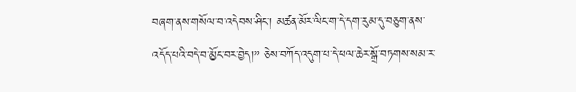བཞག་ནས་གསོལ་བ་འདེབས་ཤིང་། མཚན་མོར་ལིང་ག་དེ་དག་རུམ་དུ་བཅུག་ནས་འདོད་པའི་བདེ་བ་མྱོང་བར་བྱེད།” ཅེས་བཀོད་འདུག་པ་དེ་ཕལ་ཆེར་སྒྲོ་བཏགས་སམ་ར་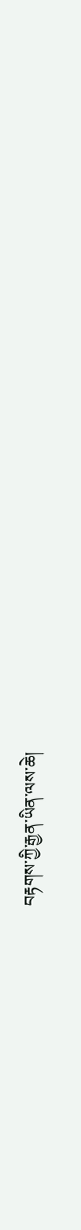བརྟགས་ཀྱི་རྒྱན་ཡིན་ལས་ཆེ།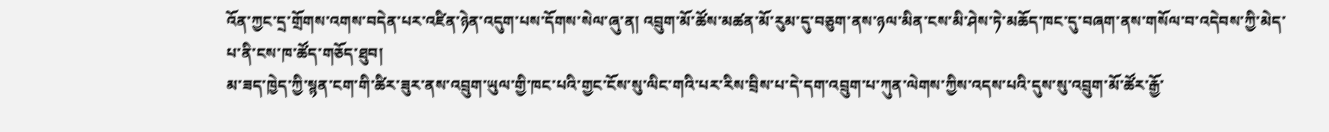འོན་ཀྱང་དྲ་གྲོགས་འགས་བདེན་པར་འཛིན་ཉེན་འདུག་པས་དོགས་སེལ་ཞུ་ན། འབྲུག་མོ་ཚོས་མཚན་མོ་རུམ་དུ་བཅུག་ནས་ཉལ་མིན་ངས་མི་ཤེས་ཏེ་མཆོད་ཁང་དུ་བཞག་ནས་གསོལ་བ་འདེབས་ཀྱི་མེད་པ་ནི་ངས་ཁ་ཚོད་གཅོད་ཐུབ།
མ་ཟད་ཁྱེད་ཀྱི་སྙན་ངག་གི་ཚིར་ཟུར་ནས་འབྲུག་ཡུལ་གྱི་ཁང་པའི་གྱང་ངོས་སུ་ལིང་གའི་པར་རིས་བྲིས་པ་དེ་དག་འབྲུག་པ་ཀུན་ལེགས་ཀྱིས་འདས་པའི་དུས་སུ་འབྲུག་མོ་ཚོར་རྒྱོ་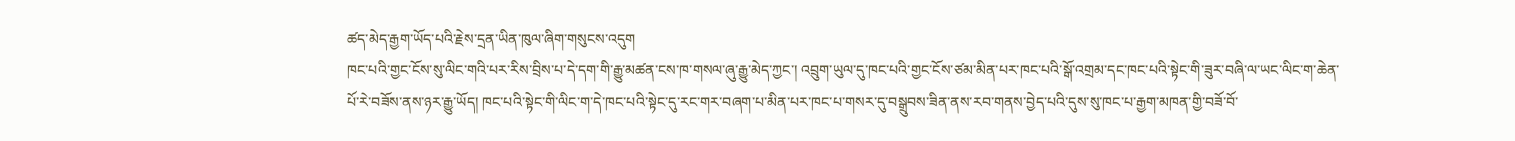ཚད་མེད་རྒྱག་ཡོད་པའི་རྗེས་དྲན་ཡིན་ཁུལ་ཞིག་གསུངས་འདུག
ཁང་པའི་གྱང་ངོས་སུ་ལིང་གའི་པར་རིས་བྲིས་པ་དེ་དག་གི་རྒྱུ་མཚན་ངས་ཁ་གསལ་ཞུ་རྒྱུ་མེད་ཀྱང་། འབྲུག་ཡུལ་དུ་ཁང་པའི་གྱང་ངོས་ཙམ་མིན་པར་ཁང་པའི་སྒོ་འགྲམ་དང་ཁང་པའི་སྟེང་གི་ཟུར་བཞི་ལ་ཡང་ལིང་ག་ཆེན་པོ་རེ་བཟོས་ནས་ཉར་རྒྱུ་ཡོད། ཁང་པའི་སྟེང་གི་ལིང་ག་དེ་ཁང་པའི་སྟེང་དུ་རང་གར་བཞག་པ་མིན་པར་ཁང་པ་གསར་དུ་བསྒྲུབས་ཟིན་ནས་རབ་གནས་བྱེད་པའི་དུས་སུ་ཁང་པ་རྒྱག་མཁན་གྱི་བཟོ་བོ་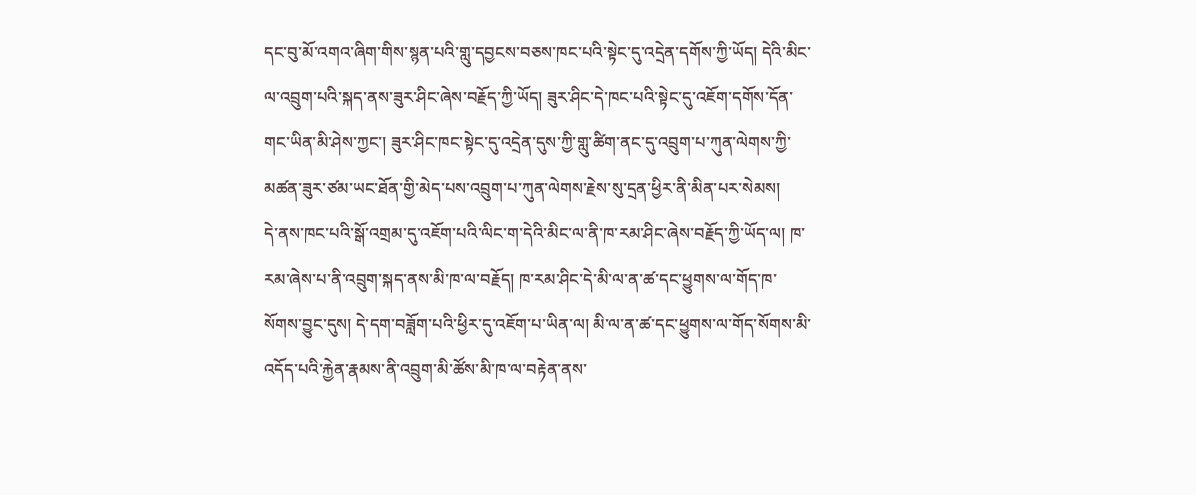དང་བུ་མོ་འགའ་ཞིག་གིས་སྙན་པའི་གླུ་དབྱངས་བཅས་ཁང་པའི་སྟེང་དུ་འདྲེན་དགོས་ཀྱི་ཡོད། དེའི་མིང་ལ་འབྲུག་པའི་སྐད་ནས་ཟུར་ཤིང་ཞེས་བརྗོད་ཀྱི་ཡོད། ཟུར་ཤིང་དེ་ཁང་པའི་སྟེང་དུ་འཇོག་དགོས་དོན་གང་ཡིན་མི་ཤེས་ཀྱང་། ཟུར་ཤིང་ཁང་སྟེང་དུ་འདྲེན་དུས་ཀྱི་གླུ་ཚིག་ནང་དུ་འབྲུག་པ་ཀུན་ལེགས་ཀྱི་མཚན་ཟུར་ཙམ་ཡང་ཐོན་གྱི་མེད་པས་འབྲུག་པ་ཀུན་ལེགས་རྗེས་སུ་དྲན་ཕྱིར་ནི་མིན་པར་སེམས།
དེ་ནས་ཁང་པའི་སྒོ་འགྲམ་དུ་འཇོག་པའི་ལིང་ག་དེའི་མིང་ལ་ནི་ཁ་རམ་ཤིང་ཞེས་བརྗོད་ཀྱི་ཡོད་ལ། ཁ་རམ་ཞེས་པ་ནི་འབྲུག་སྐད་ནས་མི་ཁ་ལ་བརྗོད། ཁ་རམ་ཤིང་དེ་མི་ལ་ན་ཚ་དང་ཕྱུགས་ལ་གོད་ཁ་སོགས་བྱུང་དུས། དེ་དག་བཟློག་པའི་ཕྱིར་དུ་འཇོག་པ་ཡིན་ལ། མི་ལ་ན་ཚ་དང་ཕྱུགས་ལ་གོད་སོགས་མི་འདོད་པའི་རྐྱེན་རྣམས་ནི་འབྲུག་མི་ཚོས་མི་ཁ་ལ་བརྟེན་ནས་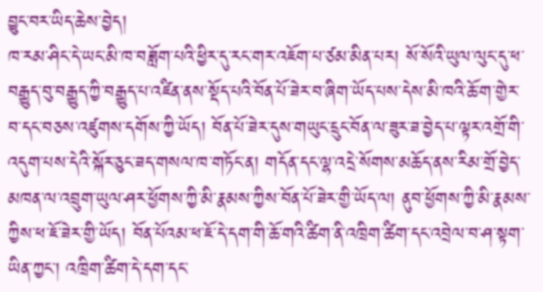བྱུང་བར་ཡིད་ཆེས་བྱེད།
ཁ་རམ་ཤིང་དེ་ཡང་མི་ཁ་བཟློག་པའི་ཕྱིར་དུ་རང་གར་འཇོག་པ་ཙམ་མིན་པར། སོ་སོའི་ཡུལ་ལུང་དུ་ཕ་བརྒྱུད་བུ་བརྒྱུད་ཀྱི་བརྒྱུད་པ་འཛིན་ནས་སྡོད་པའི་བོན་པོ་ཟེར་བ་ཞིག་ཡོད་པས་དེས་མི་ཁའི་ཆོ་ག་གྱེར་བ་དང་བཅས་འཛུགས་དགོས་ཀྱི་ཡོད། བོན་པོ་ཟེར་དུས་གཡུང་དྲུང་བོན་ལ་ཟུར་ཟ་བྱེད་པ་ལྟར་འགྲོ་གི་འདུག་པས་དེའི་སྐོར་ཅུང་ཟད་གསལ་ཁ་གཏོང་ན། གདོན་དང་ལྷ་འདྲེ་སོགས་མཆོད་ནས་རིམ་གྲོ་བྱེད་མཁན་ལ་འབྲུག་ཡུལ་ཤར་ཕྱོགས་ཀྱི་མི་རྣམས་ཀྱིས་བོན་པོ་ཟེར་གྱི་ཡོད་ལ། ནུབ་ཕྱོགས་ཀྱི་མི་རྣམས་ཀྱིས་ཕ་ཇོ་ཟེར་གྱི་ཡོད། བོན་པོའམ་ཕ་ཇོ་དེ་དག་གི་ཆོ་གའི་ཚིག་ནི་འཁྲིག་ཚིག་དང་འབྲེལ་བ་ཤ་སྟག་ཡིན་ཀྱང་། འཁྲིག་ཚིག་དེ་དག་དང་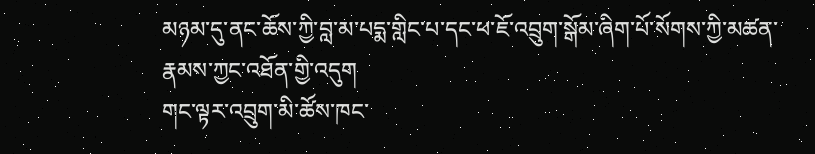མཉམ་དུ་ནང་ཆོས་ཀྱི་བླ་མ་པདྨ་གླིང་པ་དང་ཕ་ཇོ་འབྲུག་སྒོམ་ཞིག་པོ་སོགས་ཀྱི་མཚན་རྣམས་ཀྱང་འཐོན་གྱི་འདུག
གང་ལྟར་འབྲུག་མི་ཚོས་ཁང་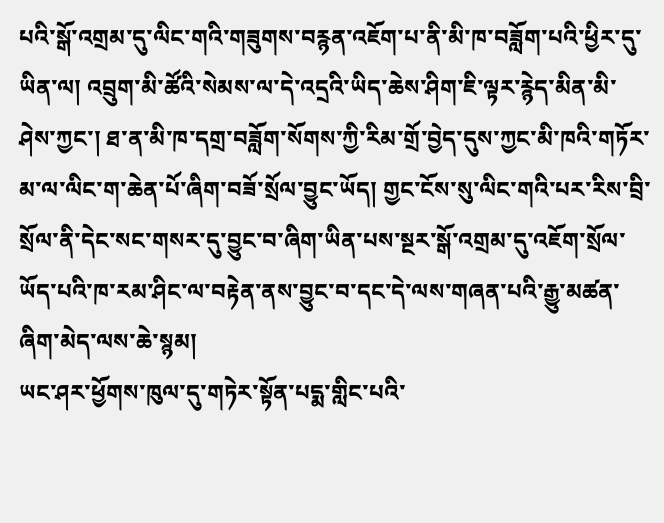པའི་སྒོ་འགྲམ་དུ་ལིང་གའི་གཟུགས་བརྙན་འཇོག་པ་ནི་མི་ཁ་བཟློག་པའི་ཕྱིར་དུ་ཡིན་ལ། འབྲུག་མི་ཚོའི་སེམས་ལ་དེ་འདྲའི་ཡིད་ཆེས་ཤིག་ཇི་ལྟར་རྙེད་མིན་མི་ཤེས་ཀྱང་། ཐ་ན་མི་ཁ་དགྲ་བཟློག་སོགས་ཀྱི་རིམ་གྲོ་བྱེད་དུས་ཀྱང་མི་ཁའི་གཏོར་མ་ལ་ལིང་ག་ཆེན་པོ་ཞིག་བཟོ་སྲོལ་བྱུང་ཡོད། གྱང་ངོས་སུ་ལིང་གའི་པར་རིས་བྲི་སྲོལ་ནི་དེང་སང་གསར་དུ་བྱུང་བ་ཞིག་ཡིན་པས་སྔར་སྒོ་འགྲམ་དུ་འཇོག་སྲོལ་ཡོད་པའི་ཁ་རམ་ཤིང་ལ་བརྟེན་ནས་བྱུང་བ་དང་དེ་ལས་གཞན་པའི་རྒྱུ་མཚན་ཞིག་མེད་ལས་ཆེ་སྙམ།
ཡང་ཤར་ཕྱོགས་ཁུལ་དུ་གཏེར་སྟོན་པདྨ་གླིང་པའི་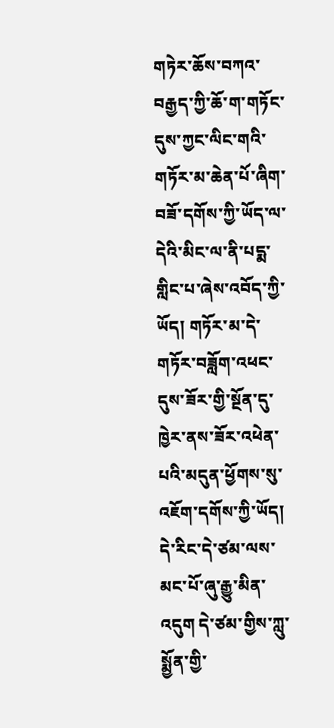གཏེར་ཆོས་བཀའ་བརྒྱད་ཀྱི་ཆོ་ག་གཏོང་དུས་ཀྱང་ལིང་གའི་གཏོར་མ་ཆེན་པོ་ཞིག་བཟོ་དགོས་ཀྱི་ཡོད་ལ་དེའི་མིང་ལ་ནི་པདྨ་གླིང་པ་ཞེས་འབོད་ཀྱི་ཡོད། གཏོར་མ་དེ་གཏོར་བཟློག་འཕང་དུས་ཟོར་གྱི་སྔོན་དུ་ཁྱེར་ནས་ཟོར་འཕེན་པའི་མདུན་ཕྱོགས་སུ་འཇོག་དགོས་ཀྱི་ཡོད། དེ་རིང་དེ་ཙམ་ལས་མང་པོ་ཞུ་རྒྱུ་མིན་འདུག དེ་ཙམ་གྱིས་ཀླུ་སྨྱོན་གྱི་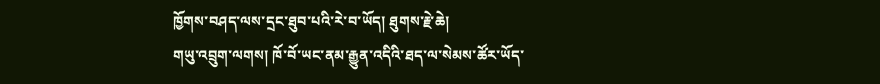ཁྱོགས་བཤད་ལས་དྲང་ཐུབ་པའི་རེ་བ་ཡོད། ཐུགས་རྗེ་ཆེ།
གཡུ་འབྲུག་ལགས། ཁོ་བོ་ཡང་ནམ་རྒྱུན་འདིའི་ཐད་ལ་སེམས་ཚོར་ཡོད་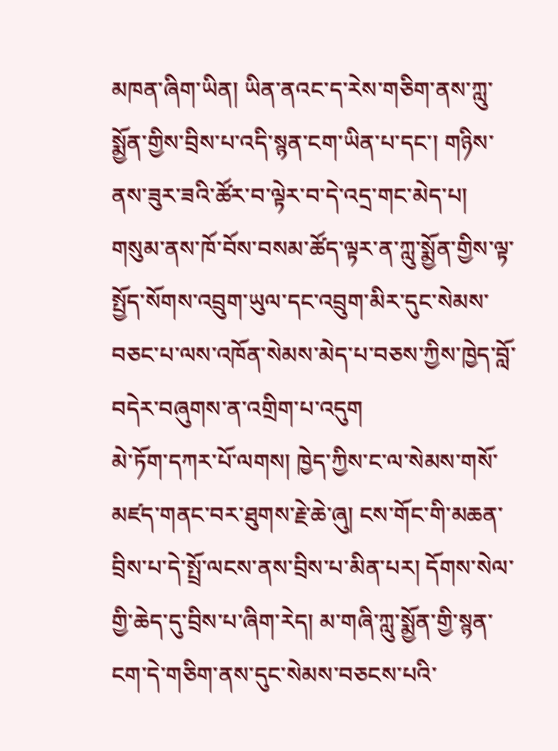མཁན་ཞིག་ཡིན། ཡིན་ནའང་ད་རེས་གཅིག་ནས་ཀླུ་སྨྱོན་གྱིས་བྲིས་པ་འདི་སྙན་ངག་ཡིན་པ་དང་། གཉིས་ནས་ཟུར་ཟའི་ཚོར་བ་ལྟེར་བ་དེ་འདྲ་གང་མེད་པ། གསུམ་ནས་ཁོ་བོས་བསམ་ཚོད་ལྟར་ན་ཀླུ་སྨྱོན་གྱིས་ལྟ་སྤྱོད་སོགས་འབྲུག་ཡུལ་དང་འབྲུག་མིར་དུང་སེམས་བཅང་པ་ལས་འཁོན་སེམས་མེད་པ་བཅས་ཀྱིས་ཁྱེད་བློ་བདེར་བཞུགས་ན་འགྲིག་པ་འདུག
མེ་ཏོག་དཀར་པོ་ལགས། ཁྱེད་ཀྱིས་ང་ལ་སེམས་གསོ་མཛད་གནང་བར་ཐུགས་རྗེ་ཆེ་ཞུ། ངས་གོང་གི་མཆན་བྲིས་པ་དེ་སྤྲོ་ལངས་ནས་བྲིས་པ་མིན་པར། དོགས་སེལ་གྱི་ཆེད་དུ་བྲིས་པ་ཞིག་རེད། མ་གཞི་ཀླུ་སྨྱོན་གྱི་སྙན་ངག་དེ་གཅིག་ནས་དུང་སེམས་བཅངས་པའི་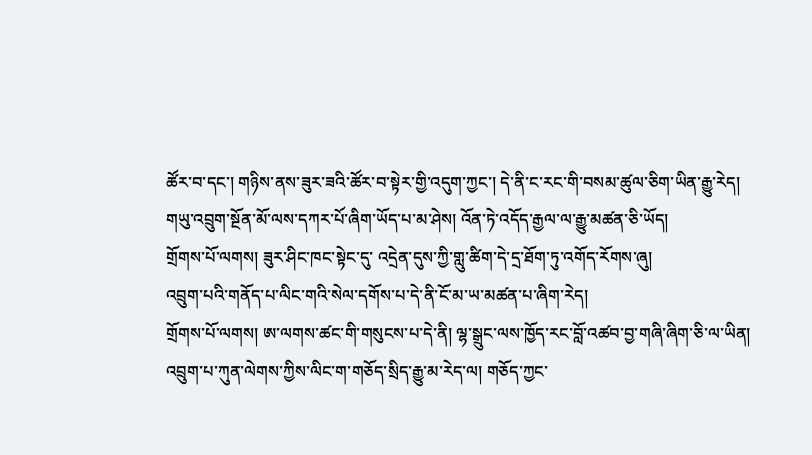ཚོར་བ་དང་། གཉིས་ནས་ཟུར་ཟའི་ཚོར་བ་སྟེར་གྱི་འདུག་ཀྱང་། དེ་ནི་ང་རང་གི་བསམ་ཚུལ་ཅིག་ཡིན་རྒྱུ་རེད།
གཡུ་འབྲུག་སྔོན་མོ་ལས་དཀར་པོ་ཞིག་ཡོད་པ་མ་ཤེས། འོན་ཏེ་འདོད་རྒྱལ་ལ་རྒྱུ་མཚན་ཅི་ཡོད།
གྲོགས་པོ་ལགས། ཟུར་ཤིང་ཁང་སྟེང་དུ་ འདྲེན་དུས་ཀྱི་གླུ་ཚིག་དེ་དྲ་ཐོག་ཏུ་འགོད་རོགས་ཞུ།
འབྲུག་པའི་གནོད་པ་ལིང་གའི་སེལ་དགོས་པ་དེ་ནི་ངོ་མ་ཡ་མཚན་པ་ཞིག་རེད།
གྲོགས་པོ་ལགས། ཨ་ལགས་ཚང་གི་གསུངས་པ་དེ་ནི། ལྷ་སྒྲུང་ལས་ཁྱོད་རང་བློ་འཚབ་བྱ་གཞི་ཞིག་ཅི་ལ་ཡིན། འབྲུག་པ་ཀུན་ལེགས་ཀྱིས་ལིང་ག་གཅོད་སྲིད་རྒྱུ་མ་རེད་ལ། གཅོད་ཀྱང་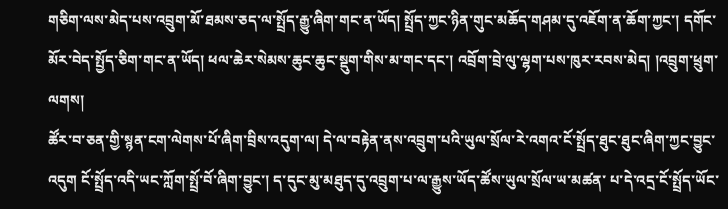གཅིག་ལས་མེད་པས་འབྲུག་མོ་ཐམས་ཅད་ལ་སྤྲོད་རྒྱུ་ཞིག་གང་ན་ཡོད། སྤྲོད་ཀྱང་ཉིན་གུང་མཆོད་གཤམ་དུ་འཇོག་ན་ཆོག་ཀྱང་། དགོང་མོར་བེད་སྤྱོད་ཅིག་གང་ན་ཡོད། ཕལ་ཆེར་སེམས་ཆུང་ཆུང་སྡུག་གིས་མ་གང་དང་། འབྲོག་བྲེ་ལུ་ལྷག་པས་ཁུར་རབས་མེད། །འབྲུག་ཕྲུག་ལགས།
ཚོར་བ་ཅན་གྱི་སྙན་ངག་ལེགས་པོ་ཞིག་བྲིས་འདུག་ལ། དེ་ལ་བརྟེན་ནས་འབྲུག་པའི་ཡུལ་སྲོལ་རེ་འགའ་ངོ་སྤྲོད་ཐུང་ཐུང་ཞིག་ཀྱང་བྱུང་འདུག ངོ་སྤྲོད་འདི་ཡང་ཀློག་སྤྲོ་བོ་ཞིག་བྱུང་། ད་དུང་མུ་མཐུད་དུ་འབྲུག་པ་ལ་རྒྱུས་ཡོད་ཚོས་ཡུལ་སྲོལ་ཡ་མཚན་ པ་དེ་འདྲ་ངོ་སྤྲོད་ཡོང་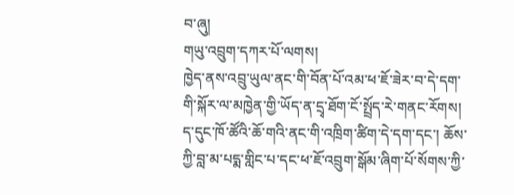བ་ཞུ།
གཡུ་འབྲུག་དཀར་པོ་ལགས།
ཁྱེད་ནས་འབྲུ་ཡུལ་ནང་གི་བོན་པོ་འམ་ཕ་ཇོ་ཟེར་བ་དེ་དག་གི་སྐོར་ལ་མཁྱེན་གྱི་ཡོད་ན་དྲྭ་ཐོག་ངོ་སྤྲོད་རེ་གནང་རོགས། ད་དུང་ཁོ་ཚོའི་ཆོ་གའི་ནང་གི་འཁྲིག་ཚིག་དེ་དག་དང་། ཆོས་ཀྱི་བླ་མ་པདྨ་གླིང་པ་དང་ཕ་ཇོ་འབྲུག་སྒོམ་ཞིག་པོ་སོགས་ཀྱི་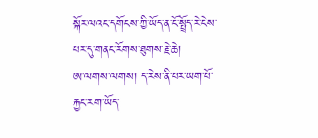སྐོར་ལའང་དགོངས་ཀྱི་ཡོད་ན་ངོ་སྤྲོད་རེ་ངེས་པར་དུ་གནང་རོགས་ཐུགས་རྗེ་ཆེ།
ཨ་ལགས་ལགས། ད་རེས་ནི་པར་ཡག་པོ་རྐྱང་རག་ཡོད་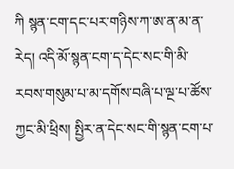ཀི སྙན་ངག་དང་པར་གཉིས་ཀ་ཨ་ན་མ་ན་རེད། འདི་མོ་སྙན་ངག་ད་དེང་སང་གི་མི་རབས་གསུམ་པ་མ་དགོས་བཞི་པ་ལྔ་པ་ཚོས་ཀྱང་མི་ཕྲིས། སྤྱིར་ན་དེང་སང་གི་སྙན་ངག་པ་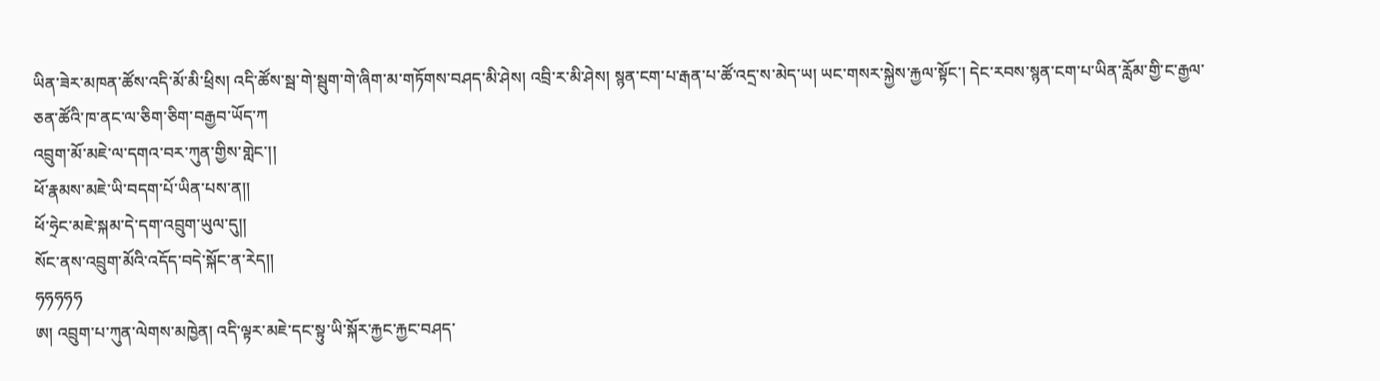ཡིན་ཟེར་མཁན་ཚོས་འདི་མོ་མི་ཕྲིས། འདི་ཚོས་སྦ་གེ་སྦུག་གེ་ཞིག་མ་གཏོགས་བཤད་མི་ཤེས། འབྲི་ར་མི་ཤེས། སྙན་ངག་པ་རྒན་པ་ཚོ་འདྲ་ས་མེད་ཡ། ཡང་གསར་སྐྱེས་རྐྱལ་སྟོང་། དེང་རབས་སྙན་ངག་པ་ཡིན་རློམ་གྱི་ང་རྒྱལ་ཅན་ཚོའི་ཁ་ནང་ལ་ཅིག་ཅིག་བརྒྱབ་ཡོད་ཀ
འབྲུག་མོ་མཇེ་ལ་དགའ་བར་ཀུན་གྱིས་གླེང་།།
ཕོ་རྣམས་མཇེ་ཡི་བདག་པོ་ཡིན་པས་ན།།
ཕོ་ཧྲེང་མཇེ་སྐམ་དེ་དག་འབྲུག་ཡུལ་དུ།།
སོང་ནས་འབྲུག་མོའི་འདོད་བདེ་སྐོང་ན་རེད།།
ཧཧཧཧཧ
ཨ། འབྲུག་པ་ཀུན་ལེགས་མཁྱེན། འདི་ལྟར་མཇེ་དང་སྟུ་ཡི་སྐོར་རྐྱང་རྐྱང་བཤད་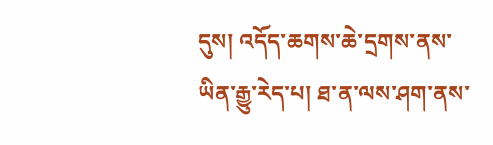དུས། འདོད་ཆགས་ཆེ་དྲགས་ནས་ཡིན་རྒྱུ་རེད་པ། ཐ་ན་ལས་ཤག་ནས་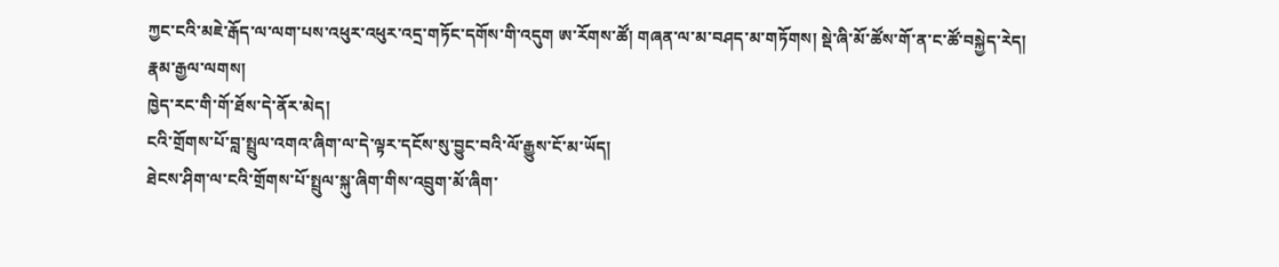ཀྱང་ངའི་མཇེ་རྒོད་ལ་ལག་པས་འཕུར་འཕུར་འདྲ་གཏོང་དགོས་གི་འདུག ཨ་རོགས་ཚོ། གཞན་ལ་མ་བཤད་མ་གཏོགས། སྡེ་ཞི་མོ་ཚོས་གོ་ན་ང་ཚོ་བསྐྱེད་རེད།
རྣམ་རྒྱལ་ལགས།
ཁྱེད་རང་གི་གོ་ཐོས་དེ་ནོར་མེད།
ངའི་གྲོགས་པོ་བླ་སྤྲུལ་འགའ་ཞིག་ལ་དེ་ལྟར་དངོས་སུ་བྱུང་བའི་ལོ་རྒྱུས་ངོ་མ་ཡོད།
ཐེངས་ཤིག་ལ་ངའི་གྲོགས་པོ་སྤྲུལ་སྐུ་ཞིག་གིས་འབྲུག་མོ་ཞིག་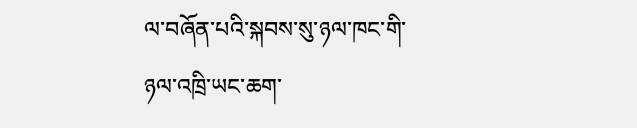ལ་བཞོན་པའི་སྐབས་སུ་ཉལ་ཁང་གི་ཉལ་འཁྲི་ཡང་ཆག་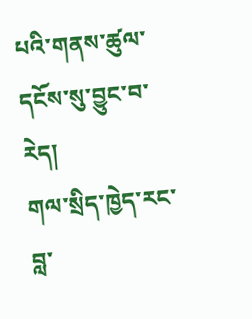པའི་གནས་ཚུལ་དངོས་སུ་བྱུང་བ་རེད།
གལ་སྲིད་ཁྱེད་རང་བླ་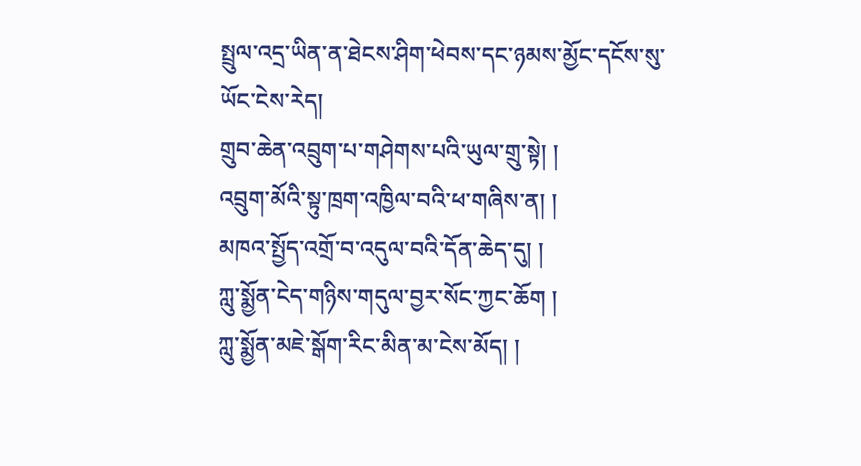སྤྲུལ་འདྲ་ཡིན་ན་ཐེངས་ཤིག་ཕེབས་དང་ཉམས་མྱོང་དངོས་སུ་ཡོང་ངེས་རེད།
གྲུབ་ཆེན་འབྲུག་པ་གཤེགས་པའི་ཡུལ་གྲུ་སྟེ། །
འབྲུག་མོའི་སྟུ་ཁྲག་འཁྱིལ་བའི་ཕ་གཞིས་ན། །
མཁའ་སྤྱོད་འགྲོ་བ་འདུལ་བའི་དོན་ཆེད་དུ། །
ཀླུ་སྨྱོན་ངེད་གཉིས་གདུལ་བྱར་སོང་ཀྱང་ཆོག །
ཀླུ་སྨྱོན་མཇེ་སྒོག་རིང་མིན་མ་ངེས་མོད། །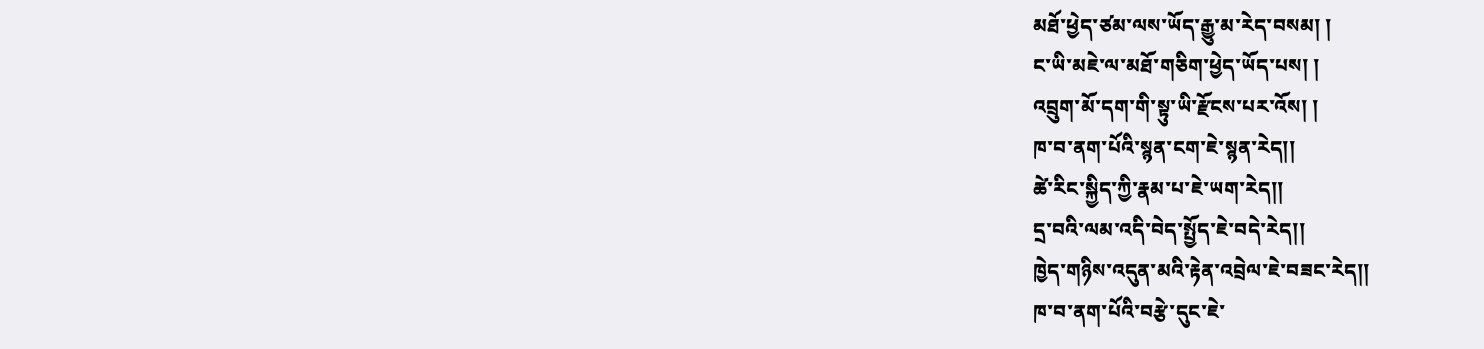མཐོ་ཕྱེད་ཙམ་ལས་ཡོད་རྒྱུ་མ་རེད་བསམ། །
ང་ཡི་མཇེ་ལ་མཐོ་གཅིག་ཕྱེད་ཡོད་པས། །
འབྲུག་མོ་དག་གི་སྟུ་ཡི་རྫོངས་པར་འོས། །
ཁ་བ་ནག་པོའི་སྙན་ངག་ཇེ་སྙན་རེད།།
ཚེ་རིང་སྐྱིད་ཀྱི་རྣམ་པ་ཇེ་ཡག་རེད།།
དྲ་བའི་ལམ་འདི་བེད་སྤྱོད་ཇེ་བདེ་རེད།།
ཁྱེད་གཉིས་འདུན་མའི་རྟེན་འབྲེལ་ཇེ་བཟང་རེད།།
ཁ་བ་ནག་པོའི་བརྩེ་དུང་ཇེ་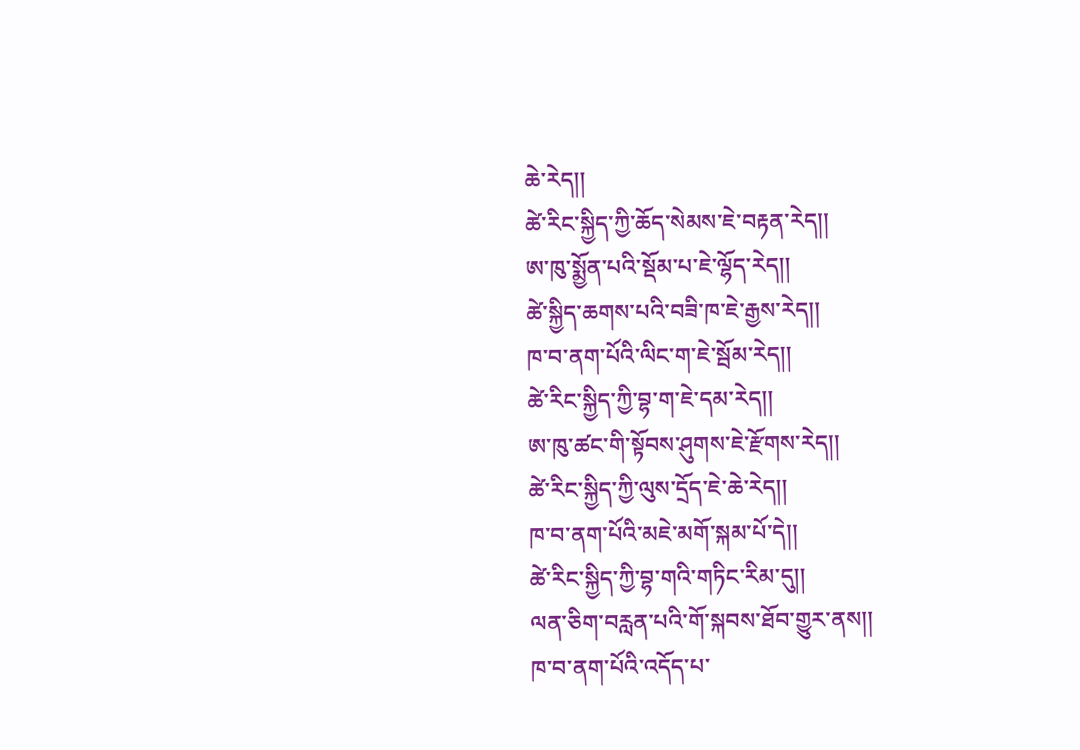ཆེ་རེད།།
ཚེ་རིང་སྐྱིད་ཀྱི་ཆོད་སེམས་ཇེ་བརྟན་རེད།།
ཨ་ཁུ་སྨྱོན་པའི་སྡོམ་པ་ཇེ་ལྷོད་རེད།།
ཚེ་སྐྱིད་ཆགས་པའི་བཟི་ཁ་ཇེ་རྒྱས་རེད།།
ཁ་བ་ནག་པོའི་ལིང་ག་ཇེ་སྦོམ་རེད།།
ཚེ་རིང་སྐྱིད་ཀྱི་བྷ་ག་ཇེ་དམ་རེད།།
ཨ་ཁུ་ཚང་གི་སྟོབས་ཤུགས་ཇེ་རྫོགས་རེད།།
ཚེ་རིང་སྐྱིད་ཀྱི་ལུས་དྲོད་ཇེ་ཆེ་རེད།།
ཁ་བ་ནག་པོའི་མཇེ་མགོ་སྐམ་པོ་དེ།།
ཚེ་རིང་སྐྱིད་ཀྱི་བྷ་གའི་གཏིང་རིམ་དུ།།
ལན་ཅིག་བརླན་པའི་གོ་སྐབས་ཐོབ་གྱུར་ནས།།
ཁ་བ་ནག་པོའི་འདོད་པ་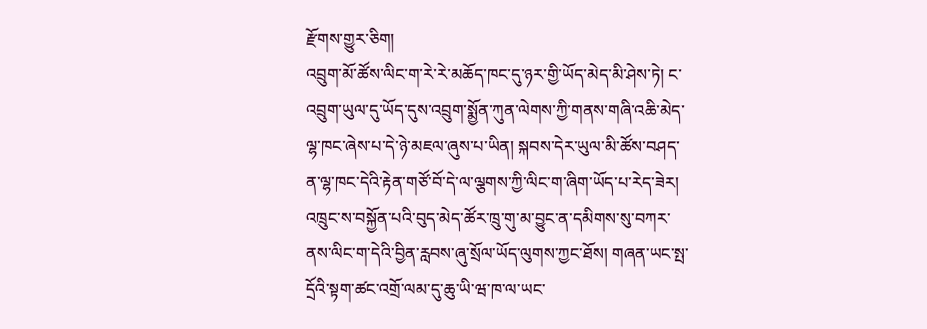རྫོགས་གྱུར་ཅིག།
འབྲུག་མོ་ཚོས་ལིང་ག་རེ་རེ་མཆོད་ཁང་དུ་ཉར་གྱི་ཡོད་མེད་མི་ཤེས་ཏེ། ང་འབྲུག་ཡུལ་དུ་ཡོད་དུས་འབྲུག་སྨྱོན་ཀུན་ལེགས་ཀྱི་གནས་གཞི་འཆི་མེད་ལྷ་ཁང་ཞེས་པ་དེ་ཉེ་མཇལ་ཞུས་པ་ཡིན། སྐབས་དེར་ཡུལ་མི་ཚོས་བཤད་ན་ལྷ་ཁང་དེའི་རྟེན་གཙོ་བོ་དེ་ལ་ལྕགས་ཀྱི་ལིང་ག་ཞིག་ཡོད་པ་རེད་ཟེར། འཁྲུང་ས་བསྐྱོན་པའི་བུད་མེད་ཚོར་ཁྲུ་གུ་མ་བྱུང་ན་དམིགས་སུ་བཀར་ནས་ལིང་ག་དེའི་བྱིན་རླབས་ཞུ་སྲོལ་ཡོད་ལུགས་ཀྱང་ཐོས། གཞན་ཡང་སྤ་དྲོའི་སྟག་ཚང་འགྲོ་ལམ་དུ་ཆུ་ཡི་ཝ་ཁ་ལ་ཡང་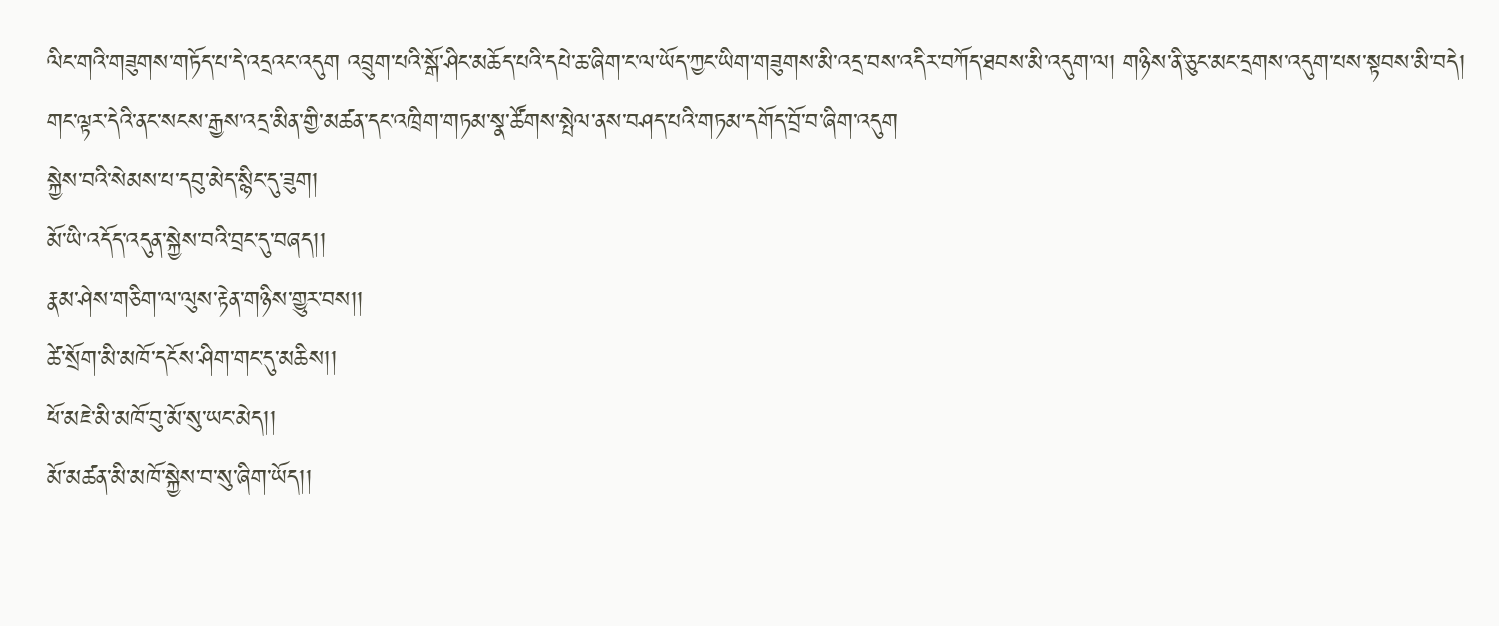ལིང་གའི་གཟུགས་གཏོད་པ་དེ་འདྲའང་འདུག འབྲུག་པའི་སྒོ་ཤིང་མཆོད་པའི་དཔེ་ཆ་ཞིག་ང་ལ་ཡོད་ཀྱང་ཡིག་གཟུགས་མི་འདྲ་བས་འདིར་བཀོད་ཐབས་མི་འདུག་ལ། གཉིས་ནི་ཅུང་མང་དྲགས་འདུག་པས་སྟབས་མི་བདེ། གང་ལྟར་དེའི་ནང་སངས་རྒྱས་འདྲ་མིན་གྱི་མཚན་དང་འཁྲིག་གཏམ་སྣ་ཚོགས་སྤེལ་ནས་བཤད་པའི་གཏམ་དགོད་བྲོ་བ་ཞིག་འདུག
སྐྱེས་བའི་སེམས་པ་དབུ་མེད་སྙིང་དུ་ཟུག།
མོ་ཡི་འདོད་འདུན་སྐྱེས་བའི་བྲང་དུ་བཞད།།
རྣམ་ཤེས་གཅིག་ལ་ལུས་རྟེན་གཉིས་གྱུར་བས།།
ཚེ་སྲོག་མི་མཁོ་དངོས་ཤིག་གང་དུ་མཆིས།།
ཕོ་མཇེ་མི་མཁོ་བུ་མོ་སུ་ཡང་མེད།།
མོ་མཚན་མི་མཁོ་སྐྱེས་བ་སུ་ཞིག་ཡོད།།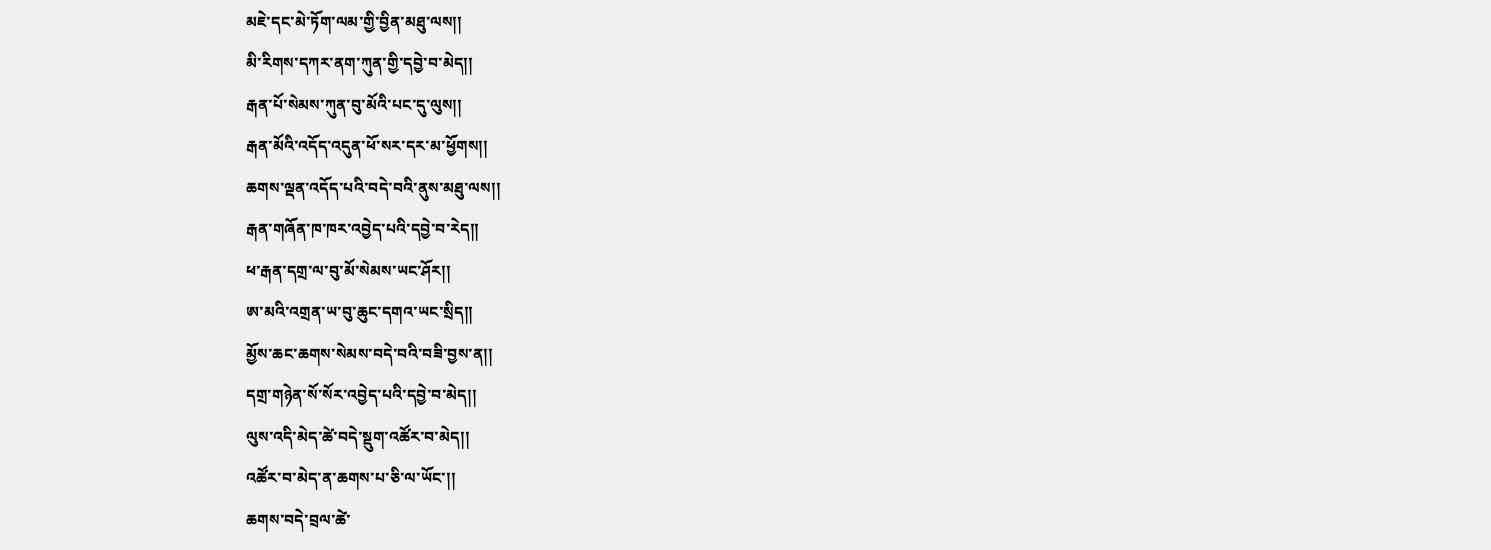མཇེ་དང་མེ་ཏོག་ལམ་གྱི་བྱིན་མཐུ་ལས།།
མི་རིགས་དཀར་ནག་ཀུན་གྱི་དབྱེ་བ་མེད།།
རྒན་པོ་སེམས་ཀུན་བུ་མོའི་པང་དུ་ལུས།།
རྒན་མོའི་འདོད་འདུན་ཕོ་སར་དར་མ་ཕྱོགས།།
ཆགས་ལྡན་འདོད་པའི་བདེ་བའི་ནུས་མཐུ་ལས།།
རྒན་གཞོན་ཁ་ཁར་འབྱེད་པའི་དབྱེ་བ་རེད།།
ཕ་རྒན་དགྲ་ལ་བུ་མོ་སེམས་ཡང་ཤོར།།
ཨ་མའི་འགྲན་ཡ་བུ་ཆུང་དགའ་ཡང་སྲིད།།
མྱོས་ཆང་ཆགས་སེམས་བདེ་བའི་བཟི་བྱས་ན།།
དགྲ་གཉེན་སོ་སོར་འབྱེད་པའི་དབྱེ་བ་མེད།།
ལུས་འདི་མེད་ཚེ་བདེ་སྡུག་འཚོར་བ་མེད།།
འཚོར་བ་མེད་ན་ཆགས་པ་ཅི་ལ་ཡོང་།།
ཆགས་བདེ་བྲལ་ཚེ་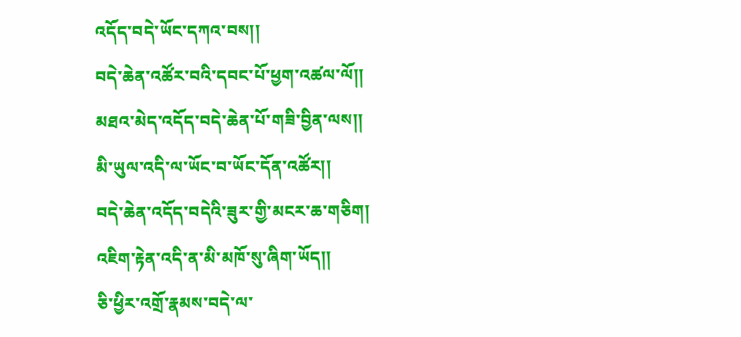འདོད་བདེ་ཡོང་དཀའ་བས།།
བདེ་ཆེན་འཚོར་བའི་དབང་པོ་ཕྱག་འཚལ་ལོ།།
མཐའ་མེད་འདོད་བདེ་ཆེན་པོ་གཟི་བྱིན་ལས།།
མི་ཡུལ་འདི་ལ་ཡོང་བ་ཡོང་དོན་འཚོར།།
བདེ་ཆེན་འདོད་བདེའི་ཟུར་གྱི་མངར་ཆ་གཅིག།
འཇིག་རྟེན་འདི་ན་མི་མཁོ་སུ་ཞིག་ཡོད།།
ཅི་ཕྱིར་འགྲོ་རྣམས་བདེ་ལ་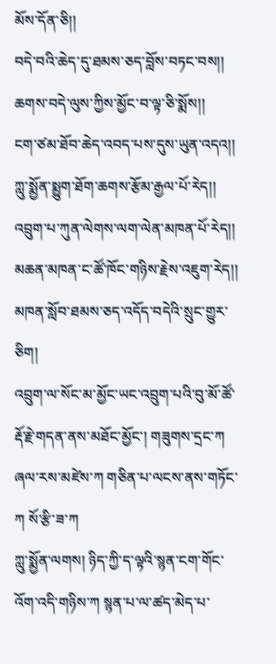མོས་དོན་ཅི།།
བདེ་བའི་ཆེད་དུ་ཐམས་ཅད་བློས་བཏང་བས།།
ཆགས་བདེ་ལུས་ཀྱིས་མྱོང་བ་ལྟ་ཅི་སྨོས།།
ངག་ཙམ་ཐོབ་ཆེད་འབད་པས་དུས་ཡུན་འདའ།།
ཀླུ་སྨྱོན་སྨྱུག་ཐོག་ཆགས་རྩོམ་རྒྱལ་པོ་རེད།།
འབྲུག་པ་ཀུན་ལེགས་ལག་ལེན་མཁན་པོ་རེད།།
མཆན་མཁན་ང་ཚོ་ཁོང་གཉིས་རྗེས་འཇུག་རེད།།
མཁན་སློབ་ཐམས་ཅད་འདོད་བདེའི་སྲུང་གྱུར་ཅིག།
འབྲུག་ལ་སོང་མ་མྱོང་ཡང་འབྲུག་པའི་བུ་མོ་ཚོ་རྡོ་རྗེ་གདན་ནས་མཐོང་མྱོང་། གཟུགས་དྲང་ཀ ཞལ་རས་མཛེས་ཀ གཅིན་པ་ལངས་ནས་གཏོང་ཀ སོ་རྩི་ཟ་ཀ
ཀླུ་སྨྱོན་ལགས། ཉིད་ཀྱི་ད་ལྟའི་སྙན་ངག་གོང་འོག་འདི་གཉིས་ཀ སྙན་པ་ལ་ཚད་མེད་པ་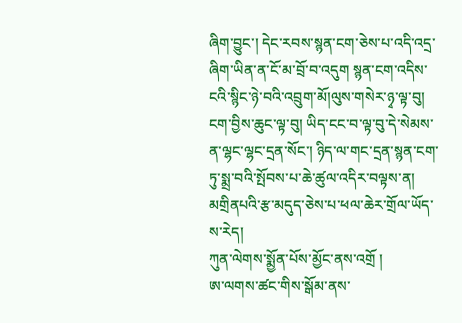ཞིག་བྱུང་། དེང་རབས་སྙན་ངག་ཅེས་པ་འདི་འདྲ་ཞིག་ཡིན་ན་ངོ་མ་བྲོ་བ་འདུག སྙན་ངག་འདིས་ངའི་སྙིང་ཉེ་བའི་འབྲུག་མོ།ལུས་གསེར་ཉྭ་ལྟ་བུ། ངག་བྱིས་ཆུང་ལྟ་བུ། ཡིད་ངང་བ་ལྟ་བུ་དེ་སེམས་ན་ལྷང་ལྷང་དྲན་སོང་། ཉིད་ལ་གང་དྲན་སྙན་ངག་ཏུ་སྨྲ་བའི་སྤོབས་པ་ཆེ་ཚུལ་འདིར་བལྟས་ན། མགྲིནཔའི་རྩ་མདུད་ཅེས་པ་ཕལ་ཆེར་གྲོལ་ཡོད་ས་རེད།
ཀུན་ལེགས་སྨྱོན་པོས་མྱོང་ནས་འགྲོ །
ཨ་ལགས་ཚང་གིས་སྒོམ་ནས་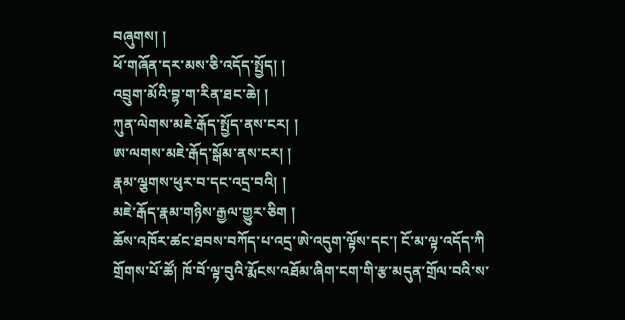བཞུགས། །
ཕོ་གཞོན་དར་མས་ཅི་འདོད་སྤྱོད། །
འབྲུག་མོའི་བྷ་ག་རིན་ཐང་ཆེ། །
ཀུན་ལེགས་མཇེ་རྒོད་སྤྱོད་ནས་ངར། །
ཨ་ལགས་མཇེ་རྒོད་སྒོམ་ནས་ངར། །
རྣམ་ལྕགས་ཕུར་བ་དང་འདྲ་བའི། །
མཇེ་རྒོད་རྣམ་གཉིས་རྒྱལ་གྱུར་ཅིག །
ཆོས་འཁོར་ཚང་ཐབས་བཀོད་པ་འདྲ་ཨེ་འདུག་ལྟོས་དང་། ངོ་མ་ལྟ་འདོད་ཀི
གྲོགས་པོ་ཚོ། ཁོ་བོ་ལྟ་བུའི་རྨོངས་འཐོམ་ཞིག་ངག་གི་རྩ་མདུན་གྲོལ་བའི་ས་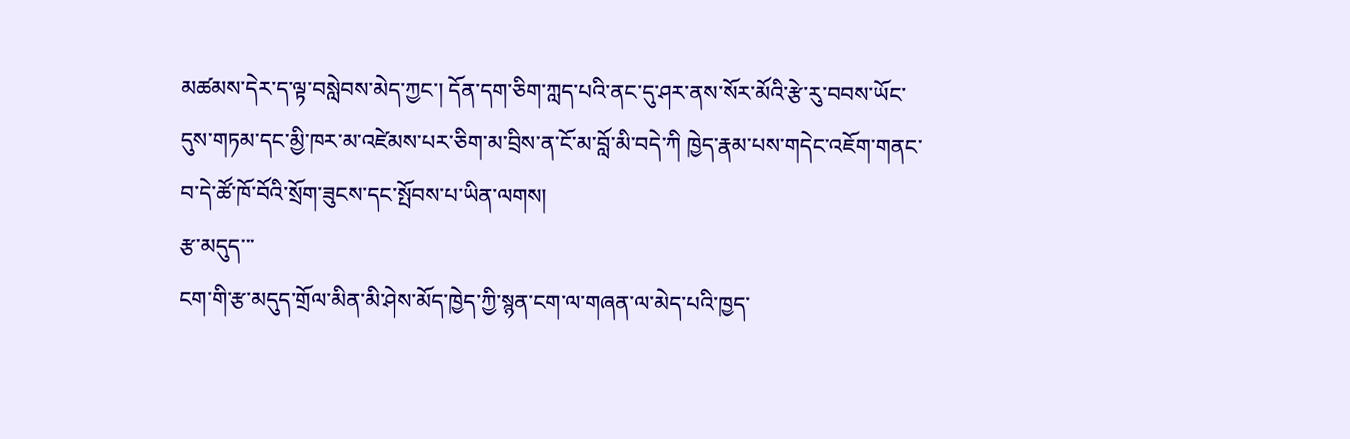མཚམས་དེར་ད་ལྟ་བསླེབས་མེད་ཀྱང་། དོན་དག་ཅིག་ཀླད་པའི་ནང་དུ་ཤར་ནས་སོར་མོའི་རྩེ་རུ་བབས་ཡོང་དུས་གཏམ་དང་མྱི་ཁར་མ་འཛེམས་པར་ཅིག་མ་བྲིས་ན་ངོ་མ་བློ་མི་བདེ་ཀི ཁྱེད་རྣམ་པས་གདེང་འཇོག་གནང་བ་དེ་ཚོ་ཁོ་བོའི་སྲོག་ཟུངས་དང་སྤོབས་པ་ཡིན་ལགས།
རྩ་མདུད་་་
ངག་གི་རྩ་མདུད་གྲོལ་མིན་མི་ཤེས་མོད་ཁྱེད་ཀྱི་སྙན་ངག་ལ་གཞན་ལ་མེད་པའི་ཁྱད་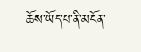ཆོས་ཡོད་པ་ནི་མངོན་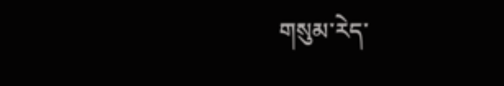གསུམ་རེད་